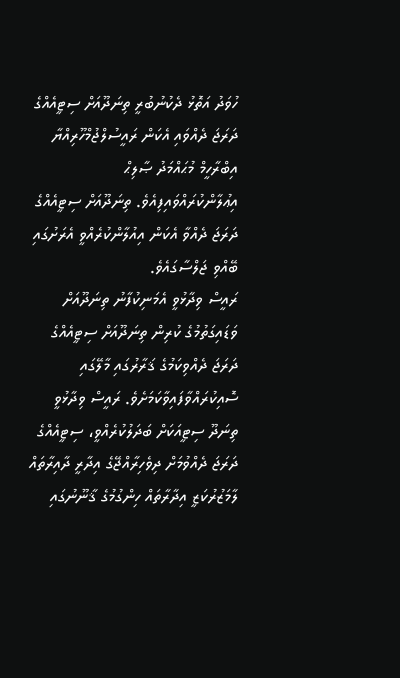ހުވަދު އަތޮޅު ދެކުނުބުރީ ތިނަދޫއަށް ސިޓީއެއްގެ ދަރަޖަ ދެއްވައި އެކަން ރައީސުލްޖުމްހޫރިއްޔާ އިބްރާހީމް މުޙައްމަދު ޞާލިޙް އިޢުލާންކުރައްވައިފިއެވެ. ތިނަދޫއަށް ސިޓީއެއްގެ ދަރަޖަ ދެއްވާ އެކަން އިއުލާންކުރެއްވީ އެރަށުގައި ބޭއްވި ޖަލްސާގައެވެ.
ރައީސް ވިދާޅުވީ އެމަނިކުފާނު ތިނަދޫއަށް ވަޑައިގަތުމުގެ ކުރިން ތިނަދޫއަށް ސިޓީއެއްގެ ދަރަޖަ ދެއްވިކަމުގެ ޤަރާރުގައި މާލޭގައި ސޮއިކުރައްވާފައިވާކަމަށެވެ. ރައީސް ވިދާޅުވީ ތިނަދޫ ސިޓީއަކަށް ބަދަލުކުރެއްވީ، ސިޓީއެއްގެ ދަރަޖަ ދެއްވުމަށް ދިވެހިރާއްޖޭގެ އިދާރީ ދާއިރާތައް ލާމަޒުރުކަޒީ އިދާރާތައް ހިންގުމުގެ ޤާނޫނުގައި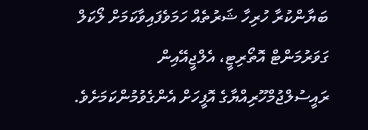ބަޔާންކުރާ ހުރިހާ ޝަރުތެއް ހަމަވެފައިވާކަމަށް ލޯކަލް ގަވަރުމަންޓް އޮތޯރިޓީ، އެލްޖީއޭއިން ރައީސުލްޖުމްހޫރިއްޔާގެ އޮފީހަށް އެންގެވުމުންކަމަށެވެ.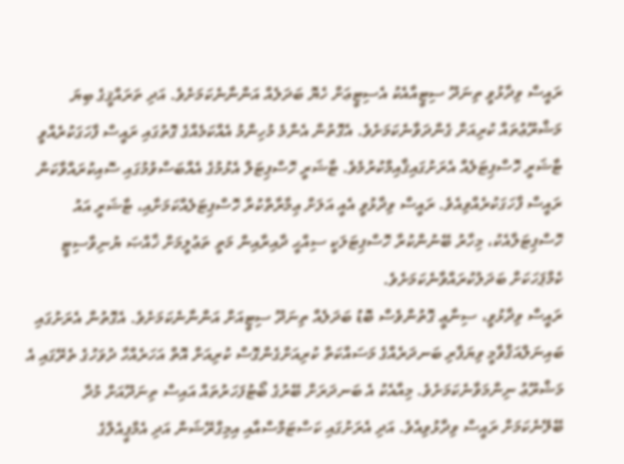ރައީސް ވިދާޅުވީ ތިނަދޫ ސިޓީއާއެކު އެސިޓީޢަށް ހެޔޮ ބަދަލެއް އަންނާނެކަމަށެވެ. އަދި ތަރައްޤީގެ ބިޔަ މަޝްރޫޢުތައް ކުރިއަށް ގެންދަވާނެކަމަށެވެ. އެގޮތުން އެންމެ މުހިންމު އެއްކަމެއްގެ ގޮތުގައި ރައީސް ފާހަގަކުރެއްވީ ޓާޝަރީ ހޮސްޕިޓަލެއް އެރަށުގައިޤާއިމްކުރުމެވެ. ޓާޝަރީ ހޮސްޕިޓަލް އެޅުމުގެ އެއްބަސްވުމުގައި ސޮއިކުރައްވާކަން ރައީސް ފާހަގަކުރެއްވިއެވެ. ރައީސް ވިދާޅުވީ އެއީ އަލަށް ޢިމާރާތްކުރާ ހޮސްޕިޓަލެއްކަމަށާއި، ޓާޝަރީ އައު ހޮސްޕިޓަލާއެކު، މިހާރު ބޭނުންކުރާ ހޮސްޕިޓަލަކީ ސިއްޙީ ދާއިރާއިން މަތީ ތަޢުލީމަށް ޚާއްޞަ ޔުނިވާސިޓީ ކެމްޕަހަކަށް ބަދަލުކުރައްވާނެކަމަށެވެ.
ރައީސް ވިދާޅުވީ، ސިނާޢީ ގޮތުންވެސް ބޮޑު ބަދަލެއް ތިނަދޫ ސިޓީއަށް އަންނާނެކަމަށެވެ. އެގޮތުން އެރަށުގައި ބައިނަލްއަޤްވާމީ ވިޔަފާރި ބަނދަރެއްގެ މަސައްކަތް ކުރިއަށްގެންގޮސް ކުރިއަށް އޮތް އަހަރެއްހާ ދުވަހުގެ ތެރޭގައި އެ މަޝްރޫޢު ނިންމަވާނެކަމަށެވެ. މިއާއެކު އެ ބަނދަރަށް ބޭރުގެ ބޯޓުފަހަރުތައް އައިސް ތިނަދޫއަށް މުދާ ބޭލޭނެކަމަށް ރައީސް ވިދާޅުވިއެވެ. އަދި އެރަށުގައި ކަސްޓަމްސްއާއި އިމިގްރޭޝަން އަދި އެމްޕީއެލްގެ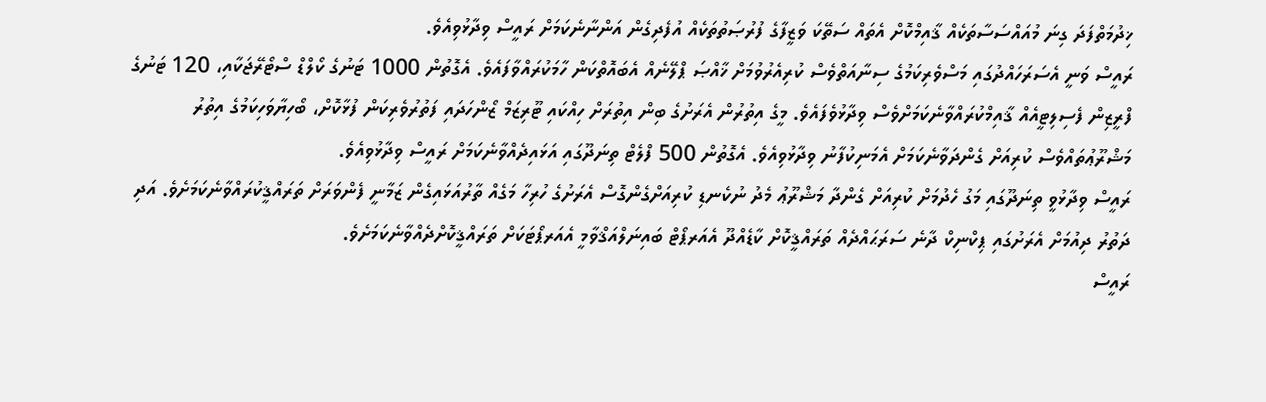ޚިދުމަތްފަދަ ގިނަ މުއައްސަސާތަކެއް ޤާއިމްކޮށް އެތައް ސަތޭކަ ވަޒީފާގެ ފުރުޞަތުތަކެއް އުފެދިގެން އަންނާނެކަމަށް ރައީސް ވިދާޅުވިއެވެ.
ރައީސް ވަނީ އެސަރަހައްދުގައި މަސްވެރިކަމުގެ ސިނާއަތްވެސް ކުރިއެރުވުމަށް ޚާއްޞަ ޕްލޭނެއް އެބައޮތްކަން ހާމަކުރައްވާފައެވެ. އެގޮތުން 1000 ޓަނުގެ ކޯލްޑް ސްޓޯރޭޖަކާއި، 120 ޓަނުގެ ފްރީޒިން ފެސިލިޓީއެއް ޤާއިމްކުރައްވާނެކަމަށްވެސް ވިދާޅުވެފައެވެ. މީގެ އިތުރުން އެރަށުގެ ބިން އިތުރަށް ހިއްކައި ޓޫރިޒަމް ޒޯންހަދައި ފަތުރުވެރިކަން ފުޅާކޮށް، ބޯހިޔާވަހިކަމުގެ އިތުރު މަޝްރޫޢުތައްވެސް ކުރިއަށް ގެންދަވާނެކަމަށް އެމަނިކުފާނު ވިދާޅުވިއެވެ. އެގޮތުން 500 ފްލެޓް ތިނަދޫގައި އަޅައިދެއްވާނެކަމަށް ރައީސް ވިދާޅުވިއެވެ.
ރައީސް ވިދާޅުވީ ތިނަދޫގައި މަގު ހެދުމަށް ކުރިއަށް ގެންދާ މަޝްރޫޢު މެދު ނުކެނޑި ކުރިއަށްގެންގޮސް އެރަށުގެ ހުރިހާ މަގެއް ތާރުއަޅައިގެން ޒަމާނީ ފެންވަރަށް ތަރައްޤީކުރައްވާނެކަމަށެވެ. އަދި ދަތުރު ދިއުމަށް އެރަށުގައި ޕިކްނިކް ދާނެ ސަރަޙައްދެއް ތަރައްޤީކޮށް ކާޑެއްދޫ އެއަރޕޯޓް ބައިނަލްއަޤްވާމީ އެއަރޕޯޓަކަށް ތަރައްޤީކޮށްދެއްވާނެކަމަށެވެ.
ރައީސް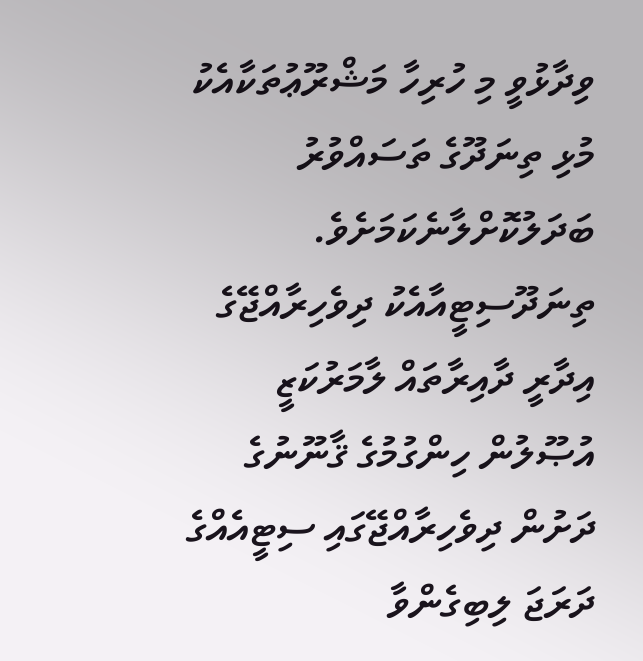ވިދާޅުވީ މި ހުރިހާ މަޝްރޫޢުތަކާއެކު މުޅި ތިނަދޫގެ ތަސައްވުރު ބަދަލުކޮށްލާނެކަމަށެވެ.
ތިނަދޫސިޓީއާއެކު ދިވެހިރާއްޖޭގެ އިދާރީ ދާއިރާތައް ލާމަރުކަޒީ އުޞޫލުން ހިންގުމުގެ ޤާނޫނުގެ ދަށުން ދިވެހިރާއްޖޭގައި ސިޓީއެއްގެ ދަރަޖަ ލިބިގެންވާ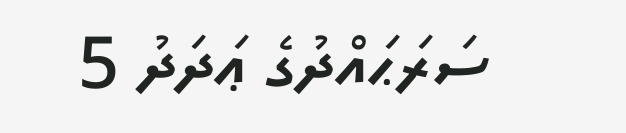ސަރަޙައްދުގެ ޢަދަދު 5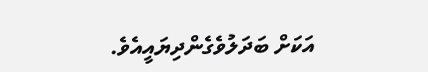އަކަށް ބަދަލުވެގެންދިޔައީއެވެ.